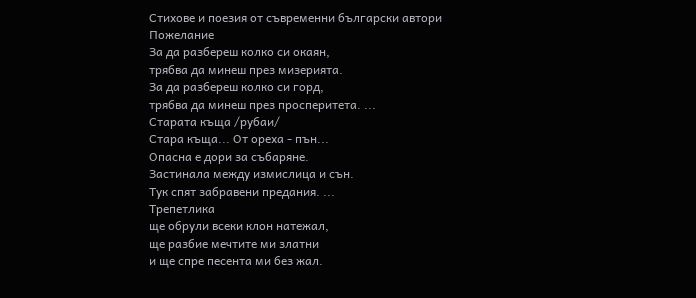Стихове и поезия от съвременни български автори
Пожелание
За да разбереш колко си окаян,
трябва да минеш през мизерията.
За да разбереш колко си горд,
трябва да минеш през просперитета. ...
Старата къща /рубаи/
Стара къща... От ореха - пън...
Опасна е дори за събаряне.
Застинала между измислица и сън.
Тук спят забравени предания. ...
Трепетлика
ще обрули всеки клон натежал,
ще разбие мечтите ми златни
и ще спре песента ми без жал.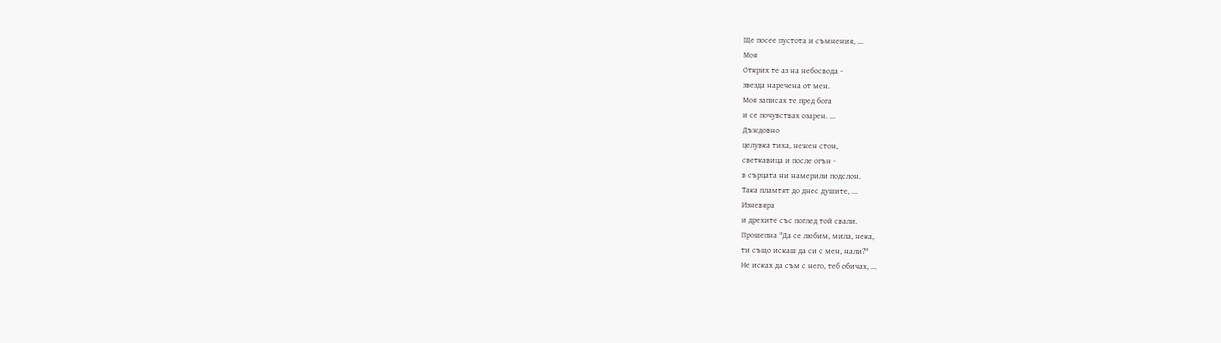Ще посее пустота и съмнения, ...
Моя
Открих те аз на небосвода -
звезда наречена от мен.
Моя записах те пред бога
и се почувствах озарен. ...
Дъждовно
целувка тиха, нежен стон,
светкавица и после огън -
в сърцата ни намерили подслон.
Така пламтят до днес душите, ...
Изневяра
и дрехите със поглед той свали.
Прошепна "Да се любим, мила, нека,
ти също искаш да си с мен, нали?"
Не исках да съм с него, теб обичах, ...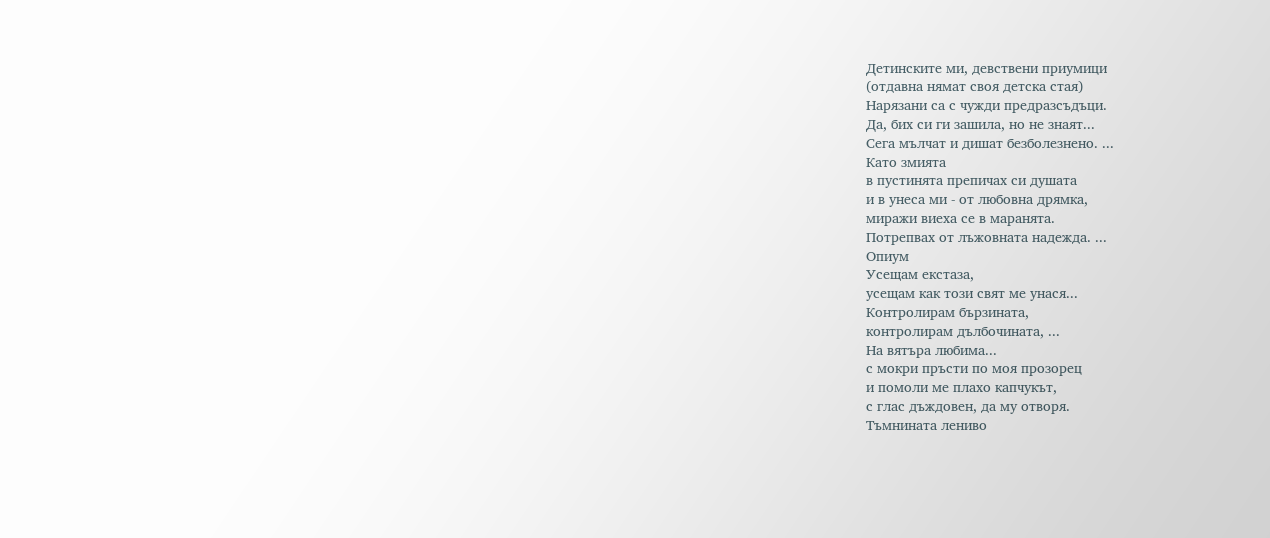Детинските ми, девствени приумици
(отдавна нямат своя детска стая)
Нарязани са с чужди предразсъдъци.
Да, бих си ги зашила, но не знаят...
Сега мълчат и дишат безболезнено. ...
Като змията
в пустинята препичах си душата
и в унеса ми - от любовна дрямка,
миражи виеха се в маранята.
Потрепвах от лъжовната надежда. ...
Опиум
Усещам екстаза,
усещам как този свят ме унася...
Контролирам бързината,
контролирам дълбочината, ...
На вятъра любима...
с мокри пръсти по моя прозорец
и помоли ме плахо капчукът,
с глас дъждовен, да му отворя.
Тъмнината лениво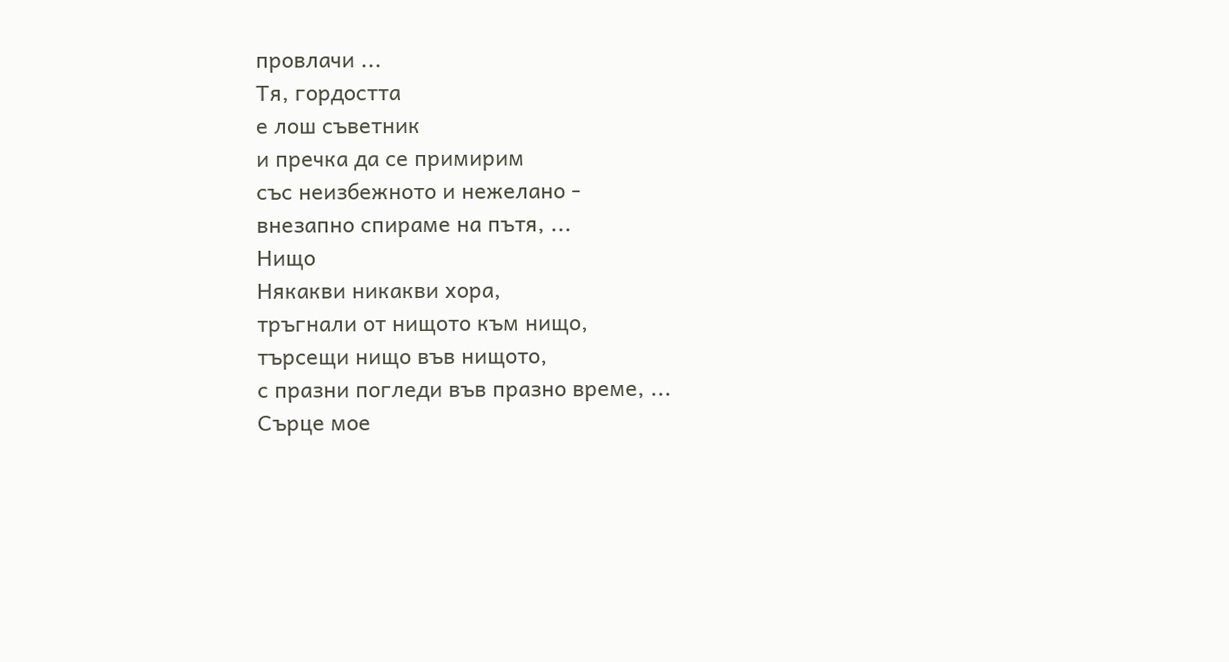провлачи ...
Тя, гордостта
е лош съветник
и пречка да се примирим
със неизбежното и нежелано -
внезапно спираме на пътя, ...
Нищо
Някакви никакви хора,
тръгнали от нищото към нищо,
търсещи нищо във нищото,
с празни погледи във празно време, ...
Сърце мое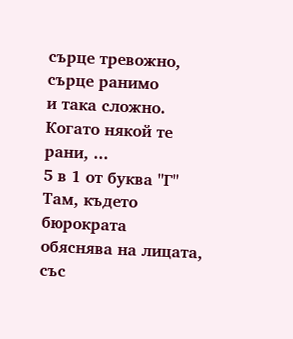сърце тревожно,
сърце ранимо
и така сложно.
Когато някой те рани, ...
5 в 1 от буква "Г"
Там, където бюрократа
обяснява на лицата,
със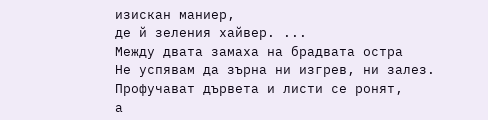изискан маниер,
де й зеления хайвер. ...
Между двата замаха на брадвата остра
Не успявам да зърна ни изгрев, ни залез.
Профучават дървета и листи се ронят,
а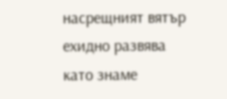насрещният вятър ехидно развява
като знаме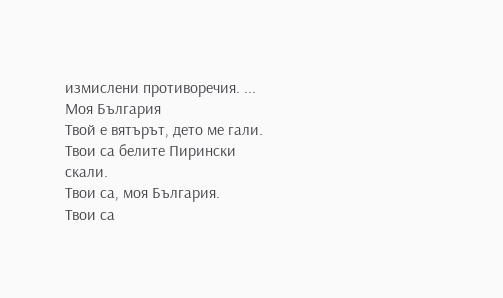измислени противоречия. ...
Моя България
Твой е вятърът, дето ме гали.
Твои са белите Пирински скали.
Твои са, моя България.
Твои са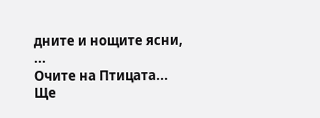дните и нощите ясни, ...
Очите на Птицата...
Ще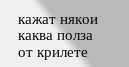кажат някои
каква полза
от крилете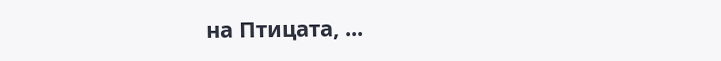на Птицата, ...